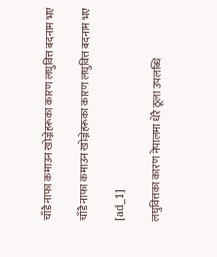चाँडै नाफा कमाउन खोज्नेहरूका कारण लघुवित्त बदनाम भए

चाँडै नाफा कमाउन खोज्नेहरूका कारण लघुवित्त बदनाम भए

[ad_1]

लघुवित्तका कारण नेपालमा धेरै ठूला उपलब्धि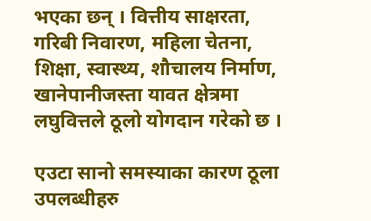भएका छन् । वित्तीय साक्षरता, गरिबी निवारण, महिला चेतना, शिक्षा, स्वास्थ्य, शौचालय निर्माण, खानेपानीजस्ता यावत क्षेत्रमा लघुवित्तले ठूलो योगदान गरेको छ ।

एउटा सानो समस्याका कारण ठूला उपलब्धीहरु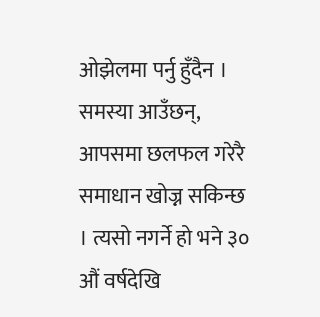ओझेलमा पर्नु हुँदैन । समस्या आउँछन्, आपसमा छलफल गरेरै समाधान खोज्न सकिन्छ । त्यसो नगर्ने हो भने ३० औं वर्षदेखि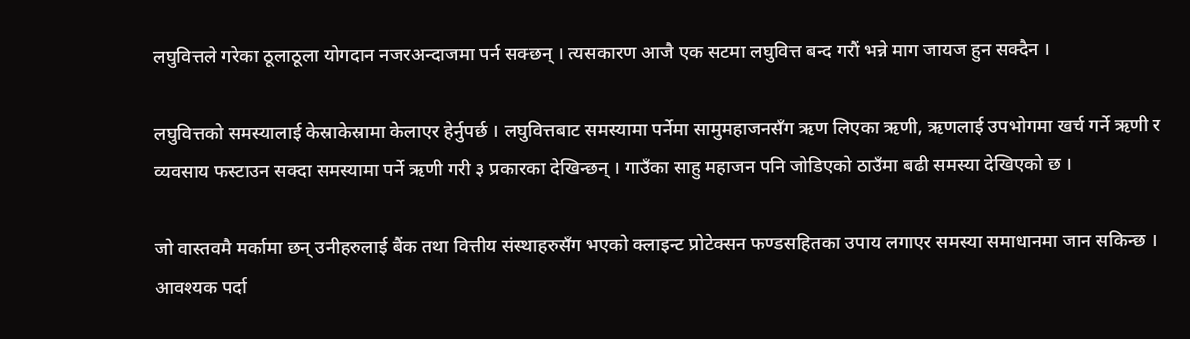लघुवित्तले गरेका ठूलाठूला योगदान नजरअन्दाजमा पर्न सक्छन् । त्यसकारण आजै एक सटमा लघुवित्त बन्द गरौं भन्ने माग जायज हुन सक्दैन ।

लघुवित्तको समस्यालाई केस्राकेस्रामा केलाएर हेर्नुपर्छ । लघुवित्तबाट समस्यामा पर्नेमा सामुमहाजनसँग ऋण लिएका ऋणी, ऋणलाई उपभोगमा खर्च गर्ने ऋणी र व्यवसाय फस्टाउन सक्दा समस्यामा पर्ने ऋणी गरी ३ प्रकारका देखिन्छन् । गाउँका साहु महाजन पनि जोडिएको ठाउँमा बढी समस्या देखिएको छ ।

जो वास्तवमै मर्कामा छन् उनीहरुलाई बैंक तथा वित्तीय संस्थाहरुसँग भएको क्लाइन्ट प्रोटेक्सन फण्डसहितका उपाय लगाएर समस्या समाधानमा जान सकिन्छ । आवश्यक पर्दा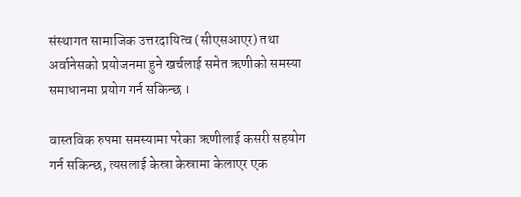संस्थागत सामाजिक उत्तरदायित्व (सीएसआएर) तथा अर्वानेसको प्रयोजनमा हुने खर्चलाई समेत ऋणीको समस्या समाधानमा प्रयोग गर्न सकिन्छ ।

वास्तविक रुपमा समस्यामा परेका ऋणीलाई कसरी सहयोग गर्न सकिन्छ, त्यसलाई केस्रा केस्रामा केलाएर एक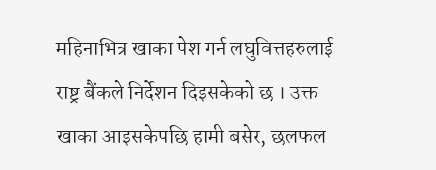महिनाभित्र खाका पेश गर्न लघुवित्तहरुलाई राष्ट्र बैंकले निर्देशन दिइसकेको छ । उक्त खाका आइसकेपछि हामी बसेर, छलफल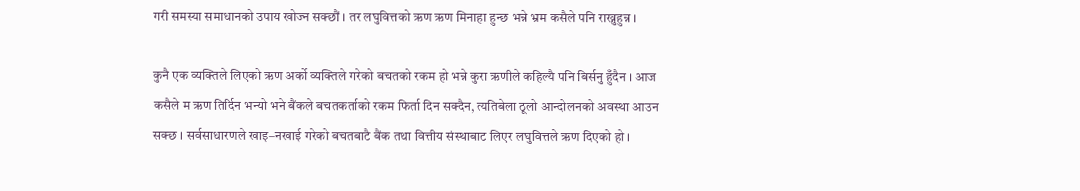गरी समस्या समाधानको उपाय खोज्न सक्छौं । तर लघुवित्तको ऋण ऋण मिनाहा हुन्छ भन्ने भ्रम कसैले पनि राख्नुहुन्न ।

कुनै एक व्यक्तिले लिएको ऋण अर्को व्यक्तिले गरेको बचतको रकम हो भन्ने कुरा ऋणीले कहिल्यै पनि बिर्सनु हुँदैन । आज कसैले म ऋण तिर्दिन भन्यो भने बैंकले बचतकर्ताको रकम फिर्ता दिन सक्दैन, त्यतिबेला ठूलो आन्दोलनको अवस्था आउन सक्छ । सर्वसाधारणले खाइ–नखाई गरेको बचतबाटै बैंक तथा वित्तीय संस्थाबाट लिएर लघुवित्तले ऋण दिएको हो ।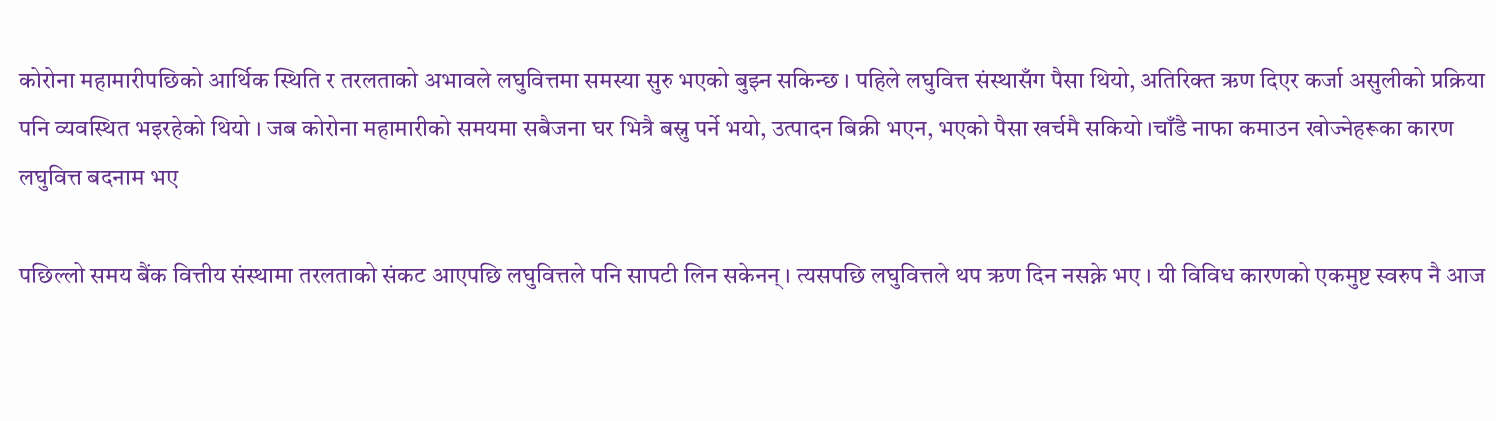कोरोना महामारीपछिको आर्थिक स्थिति र तरलताको अभावले लघुवित्तमा समस्या सुरु भएको बुझ्न सकिन्छ । पहिले लघुवित्त संस्थासँग पैसा थियो, अतिरिक्त ऋण दिएर कर्जा असुलीको प्रक्रिया पनि व्यवस्थित भइरहेको थियो । जब कोरोना महामारीको समयमा सबैजना घर भित्रै बस्नु पर्ने भयो, उत्पादन बिक्री भएन, भएको पैसा खर्चमै सकियो ।चाँडै नाफा कमाउन खोज्नेहरूका कारण लघुवित्त बदनाम भए

पछिल्लो समय बैंक वित्तीय संस्थामा तरलताको संकट आएपछि लघुवित्तले पनि सापटी लिन सकेनन् । त्यसपछि लघुवित्तले थप ऋण दिन नसक्ने भए । यी विविध कारणको एकमुष्ट स्वरुप नै आज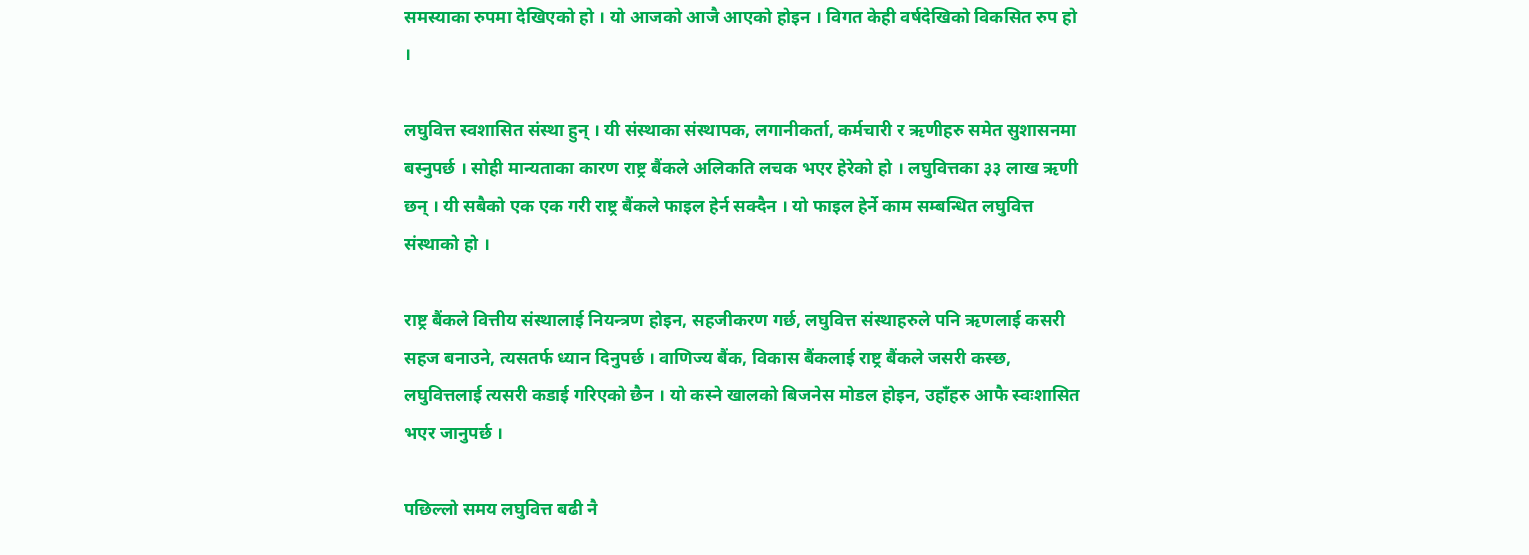समस्याका रुपमा देखिएको हो । यो आजको आजै आएको होइन । विगत केही वर्षदेखिको विकसित रुप हो ।

लघुवित्त स्वशासित संस्था हुन् । यी संस्थाका संस्थापक, लगानीकर्ता, कर्मचारी र ऋणीहरु समेत सुशासनमा बस्नुपर्छ । सोही मान्यताका कारण राष्ट्र बैंकले अलिकति लचक भएर हेरेको हो । लघुवित्तका ३३ लाख ऋणी छन् । यी सबैको एक एक गरी राष्ट्र बैंकले फाइल हेर्न सक्दैन । यो फाइल हेर्ने काम सम्बन्धित लघुवित्त संस्थाको हो ।

राष्ट्र बैंकले वित्तीय संस्थालाई नियन्त्रण होइन, सहजीकरण गर्छ, लघुवित्त संस्थाहरुले पनि ऋणलाई कसरी सहज बनाउने, त्यसतर्फ ध्यान दिनुपर्छ । वाणिज्य बैंक, विकास बैंकलाई राष्ट्र बैंकले जसरी कस्छ, लघुवित्तलाई त्यसरी कडाई गरिएको छैन । यो कस्ने खालको बिजनेस मोडल होइन, उहाँहरु आफै स्वःशासित भएर जानुपर्छ ।

पछिल्लो समय लघुवित्त बढी नै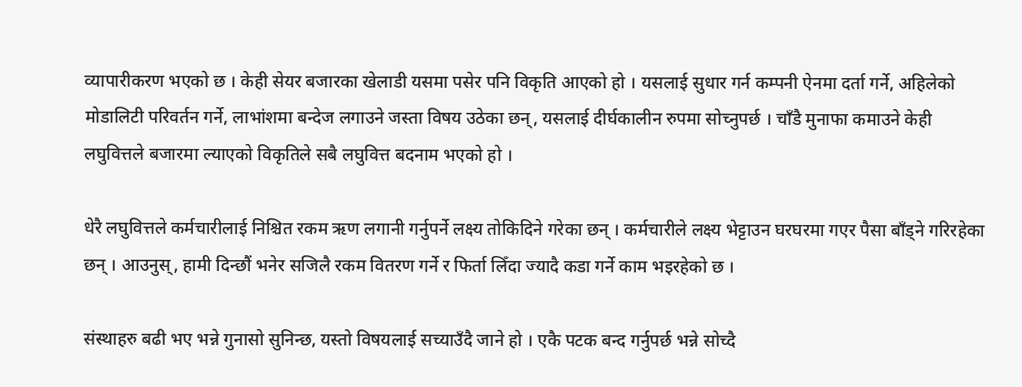व्यापारीकरण भएको छ । केही सेयर बजारका खेलाडी यसमा पसेर पनि विकृति आएको हो । यसलाई सुधार गर्न कम्पनी ऐनमा दर्ता गर्ने, अहिलेको मोडालिटी परिवर्तन गर्ने, लाभांशमा बन्देज लगाउने जस्ता विषय उठेका छन्, यसलाई दीर्घकालीन रुपमा सोच्नुपर्छ । चाँडै मुनाफा कमाउने केही लघुवित्तले बजारमा ल्याएको विकृतिले सबै लघुवित्त बदनाम भएको हो ।

धेरै लघुवित्तले कर्मचारीलाई निश्चित रकम ऋण लगानी गर्नुपर्ने लक्ष्य तोकिदिने गरेका छन् । कर्मचारीले लक्ष्य भेट्टाउन घरघरमा गएर पैसा बाँड्ने गरिरहेका छन् । आउनुस्, हामी दिन्छौं भनेर सजिलै रकम वितरण गर्ने र फिर्ता लिँदा ज्यादै कडा गर्ने काम भइरहेको छ ।

संस्थाहरु बढी भए भन्ने गुनासो सुनिन्छ, यस्तो विषयलाई सच्याउँदै जाने हो । एकै पटक बन्द गर्नुपर्छ भन्ने सोच्दै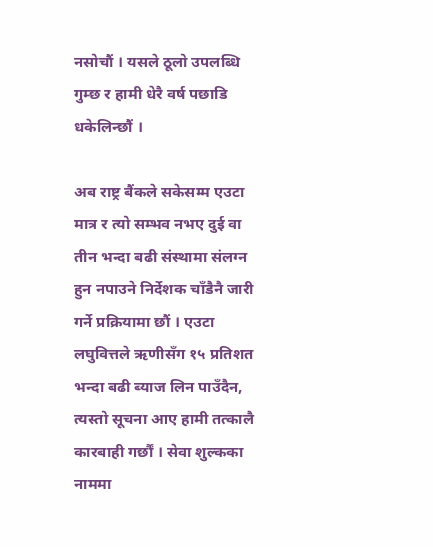नसोचौं । यसले ठूलो उपलब्धि गुम्छ र हामी धेरै वर्ष पछाडि धकेलिन्छौं ।

अब राष्ट्र बैंकले सकेसम्म एउटा मात्र र त्यो सम्भव नभए दुई वा तीन भन्दा बढी संस्थामा संलग्न हुन नपाउने निर्देशक चाँडैनै जारी गर्ने प्रक्रियामा छौं । एउटा लघुवित्तले ऋणीसँग १५ प्रतिशत भन्दा बढी ब्याज लिन पाउँदैन, त्यस्तो सूचना आए हामी तत्कालै कारबाही गर्छौं । सेवा शुल्कका नाममा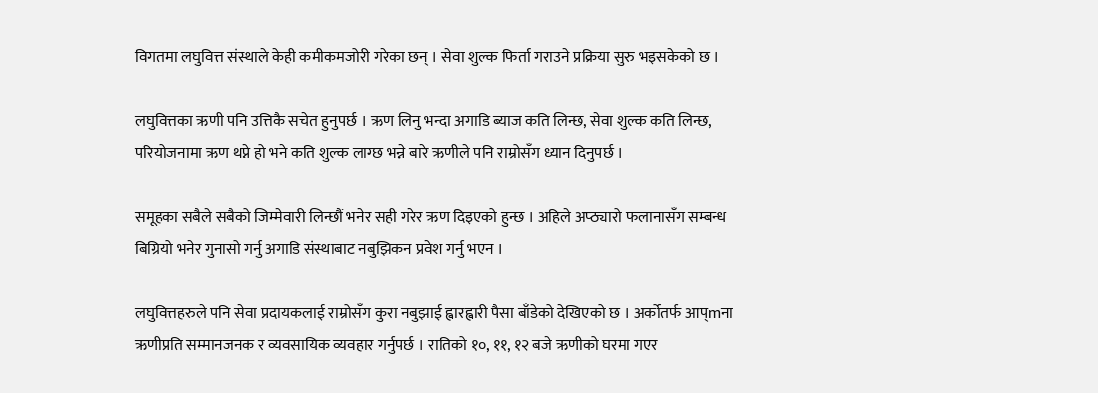विगतमा लघुवित्त संस्थाले केही कमीकमजोरी गरेका छन् । सेवा शुल्क फिर्ता गराउने प्रक्रिया सुरु भइसकेको छ ।

लघुवित्तका ऋणी पनि उत्तिकै सचेत हुनुपर्छ । ऋण लिनु भन्दा अगाडि ब्याज कति लिन्छ, सेवा शुल्क कति लिन्छ, परियोजनामा ऋण थप्ने हो भने कति शुल्क लाग्छ भन्ने बारे ऋणीले पनि राम्रोसँग ध्यान दिनुपर्छ ।

समूहका सबैले सबैको जिम्मेवारी लिन्छौं भनेर सही गरेर ऋण दिइएको हुन्छ । अहिले अप्ठ्यारो फलानासँग सम्बन्ध बिग्रियो भनेर गुनासो गर्नु अगाडि संस्थाबाट नबुझिकन प्रवेश गर्नु भएन ।

लघुवित्तहरुले पनि सेवा प्रदायकलाई राम्रोसँग कुरा नबुझाई ह्वारह्वारी पैसा बाँडेको देखिएको छ । अर्कोतर्फ आप्mना ऋणीप्रति सम्मानजनक र व्यवसायिक व्यवहार गर्नुपर्छ । रातिको १०, ११, १२ बजे ऋणीको घरमा गएर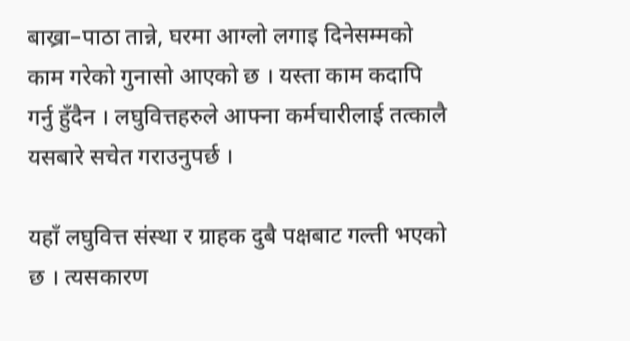बाख्रा–पाठा तान्ने, घरमा आग्लो लगाइ दिनेसम्मको काम गरेको गुनासो आएको छ । यस्ता काम कदापि गर्नु हुँदैन । लघुवित्तहरुले आफ्ना कर्मचारीलाई तत्कालै यसबारे सचेत गराउनुपर्छ ।

यहाँ लघुवित्त संस्था र ग्राहक दुबै पक्षबाट गल्ती भएको छ । त्यसकारण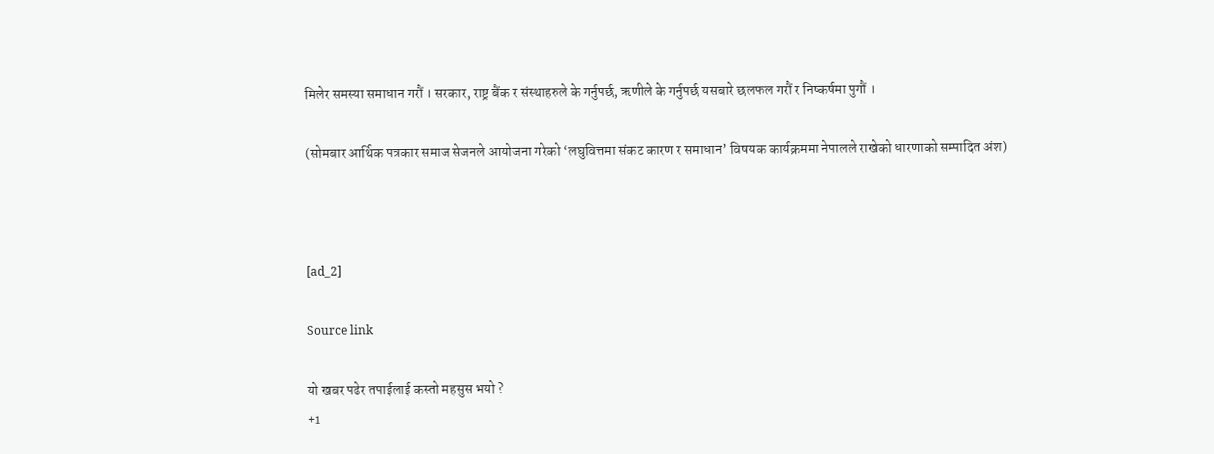मिलेर समस्या समाधान गरौं । सरकार, राष्ट्र बैंक र संस्थाहरुले के गर्नुपर्छ, ऋणीले के गर्नुपर्छ यसबारे छलफल गरौं र निष्कर्षमा पुगौं ।

(सोमबार आर्थिक पत्रकार समाज सेजनले आयोजना गरेको ‘लघुवित्तमा संकट कारण र समाधान’ विषयक कार्यक्रममा नेपालले राखेको धारणाको सम्पादित अंश)



[ad_2]

Source link

यो खबर पढेर तपाईलाई कस्तो महसुस भयो ?
+1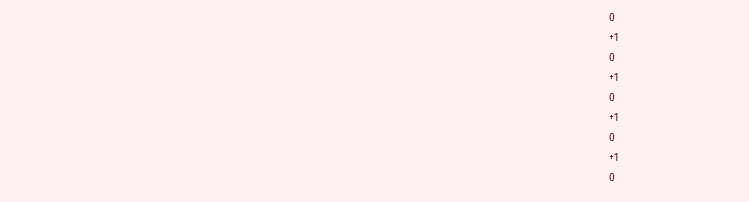0
+1
0
+1
0
+1
0
+1
0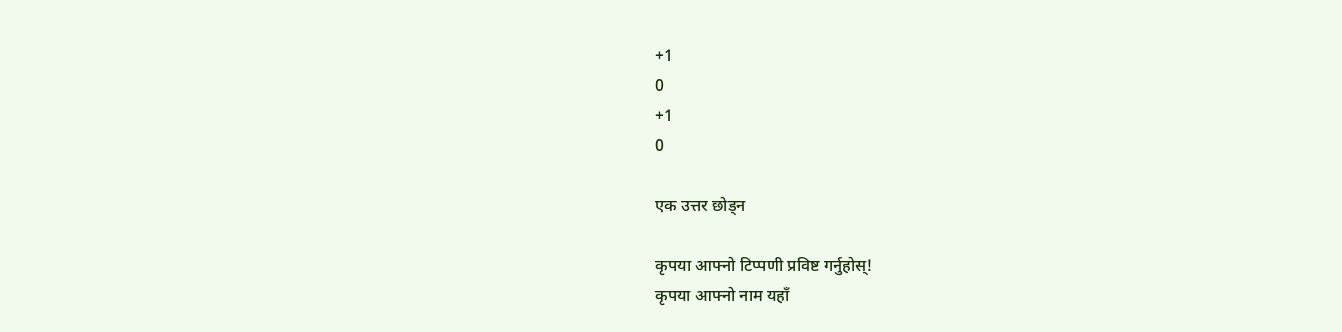+1
0
+1
0

एक उत्तर छोड्न

कृपया आफ्नो टिप्पणी प्रविष्ट गर्नुहोस्!
कृपया आफ्नो नाम यहाँ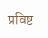प्रविष्ट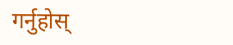गर्नुहोस्